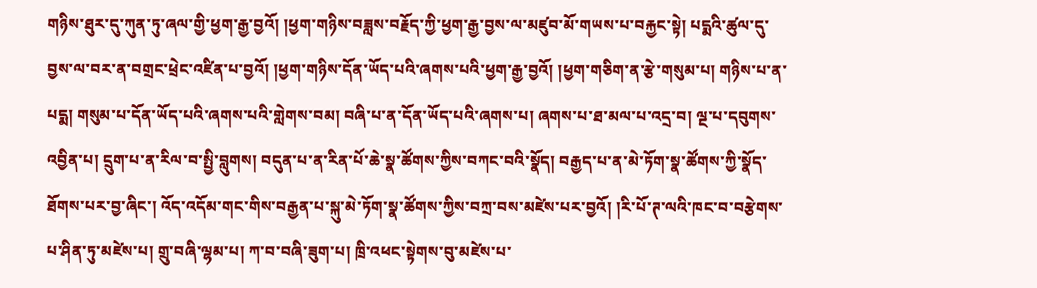གཉིས་ཐུར་དུ་ཀུན་ཏུ་ཞལ་གྱི་ཕྱག་རྒྱ་བྱའོ། །ཕྱག་གཉིས་བཟླས་བརྗོད་ཀྱི་ཕྱག་རྒྱ་བྱས་ལ་མཛུབ་མོ་གཡས་པ་བརྐྱང་སྟེ། པདྨའི་ཚུལ་དུ་བྱས་ལ་བར་ན་བགྲང་ཕྲེང་འཛིན་པ་བྱའོ། །ཕྱག་གཉིས་དོན་ཡོད་པའི་ཞགས་པའི་ཕྱག་རྒྱ་བྱའོ། །ཕྱག་གཅིག་ན་རྩེ་གསུམ་པ། གཉིས་པ་ན་པདྨ། གསུམ་པ་དོན་ཡོད་པའི་ཞགས་པའི་གླེགས་བམ། བཞི་པ་ན་དོན་ཡོད་པའི་ཞགས་པ། ཞགས་པ་ཐ་མལ་པ་འདྲ་བ། ལྔ་པ་དབུགས་འབྱིན་པ། དྲུག་པ་ན་རིལ་བ་སྤྱི་བླུགས། བདུན་པ་ན་རིན་པོ་ཆེ་སྣ་ཚོགས་ཀྱིས་བཀང་བའི་སྣོད། བརྒྱད་པ་ན་མེ་ཏོག་སྣ་ཚོགས་ཀྱི་སྣོད་ཐོགས་པར་བྱ་ཞིང་། འོད་འདོམ་གང་གིས་བརྒྱན་པ་སྐུ་མེ་ཏོག་སྣ་ཚོགས་ཀྱིས་བཀྲ་བས་མཛེས་པར་བྱའོ། །རི་པོ་ཊ་ལའི་ཁང་བ་བརྩེགས་པ་ཤིན་ཏུ་མཛེས་པ། གྲུ་བཞི་ལྷམ་པ། ཀ་བ་བཞི་ཟུག་པ། ཁྲི་འཕང་སྟེགས་བུ་མཛེས་པ་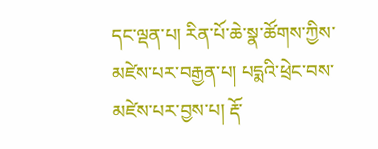དང་ལྡན་པ། རིན་པོ་ཆེ་སྣ་ཚོགས་ཀྱིས་མཛེས་པར་བརྒྱན་པ། པདྨའི་ཕྲེང་བས་མཛེས་པར་བྱས་པ། རྡོ་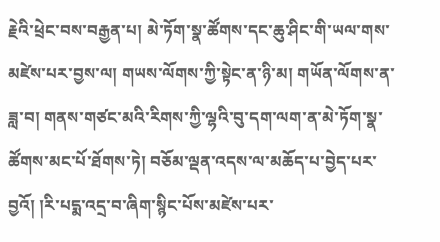རྗེའི་ཕྲེང་བས་བརྒྱན་པ། མེ་ཏོག་སྣ་ཚོགས་དང་ཆུ་ཤིང་གི་ཡལ་གས་མཛེས་པར་བྱས་ལ། གཡས་ལོགས་ཀྱི་སྟེང་ན་ཉི་མ། གཡོན་ལོགས་ན་ཟླ་བ། གནས་གཙང་མའི་རིགས་ཀྱི་ལྷའི་བུ་དག་ལག་ན་མེ་ཏོག་སྣ་ཚོགས་མང་པོ་ཐོགས་ཏེ། བཅོམ་ལྡན་འདས་ལ་མཆོད་པ་བྱེད་པར་བྱའོ། །རི་པདྨ་འདྲ་བ་ཞིག་སྙིང་པོས་མཛེས་པར་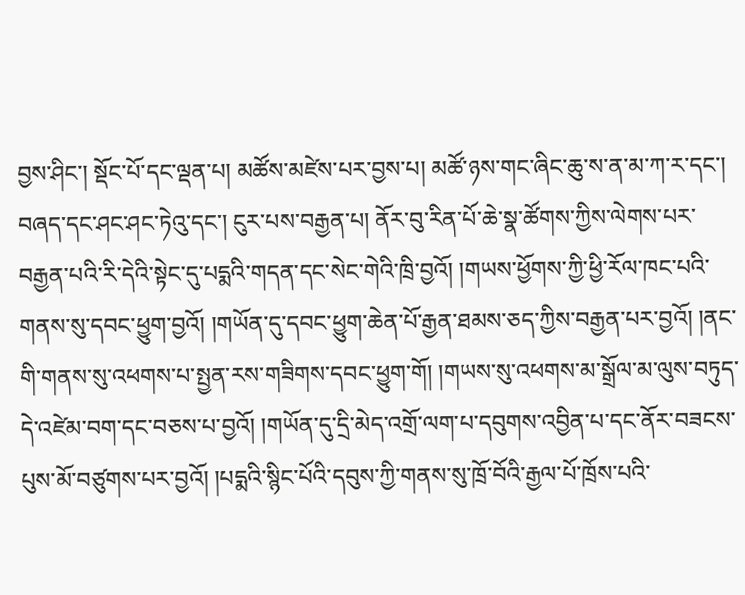བྱས་ཤིང་། སྡོང་པོ་དང་ལྡན་པ། མཚོས་མཛེས་པར་བྱས་པ། མཚོ་ཉས་གང་ཞིང་ཆུ་ས་ན་མ་ཀ་ར་དང་། བཞད་དང་ཤང་ཤང་ཏེའུ་དང་། ངུར་པས་བརྒྱན་པ། ནོར་བུ་རིན་པོ་ཆེ་སྣ་ཚོགས་ཀྱིས་ལེགས་པར་བརྒྱན་པའི་རི་དེའི་སྟེང་དུ་པདྨའི་གདན་དང་སེང་གེའི་ཁྲི་བྱའོ། །གཡས་ཕྱོགས་ཀྱི་ཕྱི་རོལ་ཁང་པའི་གནས་སུ་དབང་ཕྱུག་བྱའོ། །གཡོན་དུ་དབང་ཕྱུག་ཆེན་པོ་རྒྱན་ཐམས་ཅད་ཀྱིས་བརྒྱན་པར་བྱའོ། །ནང་གི་གནས་སུ་འཕགས་པ་སྤྱན་རས་གཟིགས་དབང་ཕྱུག་གོ། །གཡས་སུ་འཕགས་མ་སྒྲོལ་མ་ལུས་བཏུད་དེ་འཛེམ་བག་དང་བཅས་པ་བྱའོ། །གཡོན་དུ་དྲི་མེད་འགྲོ་ལག་པ་དབུགས་འབྱིན་པ་དང་ནོར་བཟངས་པུས་མོ་བཙུགས་པར་བྱའོ། །པདྨའི་སྙིང་པོའི་དབུས་ཀྱི་གནས་སུ་ཁྲོ་བོའི་རྒྱལ་པོ་ཁྲོས་པའི་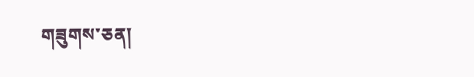གཟུགས་ཅན།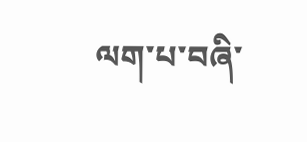ལག་པ་བཞི་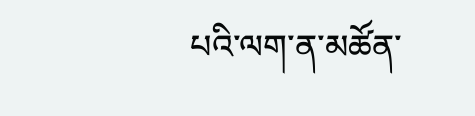པའི་ལག་ན་མཚོན་